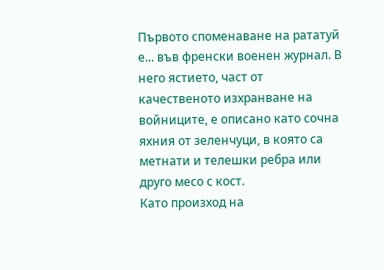Първото споменаване на рататуй е... във френски военен журнал. В него ястието, част от качественото изхранване на войниците, е описано като сочна яхния от зеленчуци, в която са метнати и телешки ребра или друго месо с кост.
Като произход на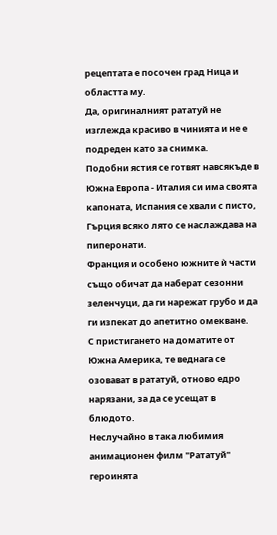рецептата е посочен град Ница и областта му.
Да, оригиналният рататуй не изглежда красиво в чинията и не е подреден като за снимка.
Подобни ястия се готвят навсякъде в Южна Европа - Италия си има своята капоната, Испания се хвали с писто, Гърция всяко лято се наслаждава на пиперонати.
Франция и особено южните ѝ части също обичат да наберат сезонни зеленчуци, да ги нарежат грубо и да ги изпекат до апетитно омекване.
С пристигането на доматите от Южна Америка, те веднага се озовават в рататуй, отново едро нарязани, за да се усещат в блюдото.
Неслучайно в така любимия анимационен филм "Рататуй" героинята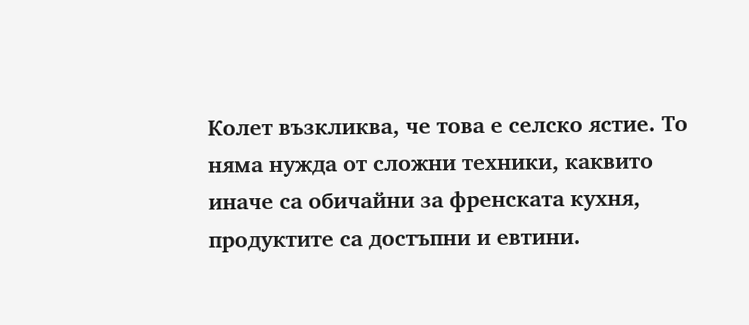Колет възкликва, че това е селско ястие. То няма нужда от сложни техники, каквито иначе са обичайни за френската кухня, продуктите са достъпни и евтини.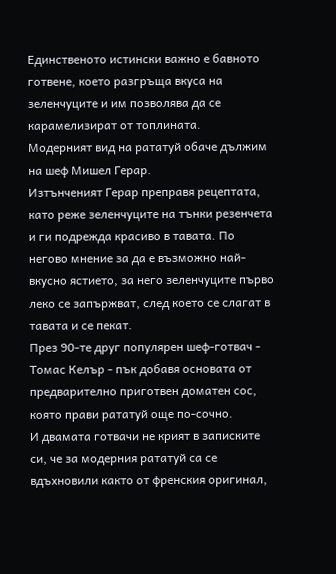Единственото истински важно е бавното готвене, което разгръща вкуса на зеленчуците и им позволява да се карамелизират от топлината.
Модерният вид на рататуй обаче дължим на шеф Мишел Герар.
Изтънченият Герар преправя рецептата, като реже зеленчуците на тънки резенчета и ги подрежда красиво в тавата. По негово мнение за да е възможно най-вкусно ястието, за него зеленчуците първо леко се запържват, след което се слагат в тавата и се пекат.
През 90-те друг популярен шеф-готвач - Томас Келър - пък добавя основата от предварително приготвен доматен сос, която прави рататуй още по-сочно.
И двамата готвачи не крият в записките си, че за модерния рататуй са се вдъхновили както от френския оригинал,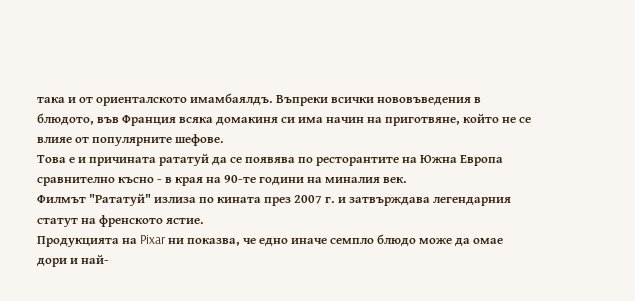така и от ориенталското имамбаялдъ. Въпреки всички нововъведения в блюдото, във Франция всяка домакиня си има начин на приготвяне, който не се влияе от популярните шефове.
Това е и причината рататуй да се появява по ресторантите на Южна Европа сравнително късно - в края на 90-те години на миналия век.
Филмът "Рататуй" излиза по кината през 2007 г. и затвърждава легендарния статут на френското ястие.
Продукцията на Pixar ни показва, че едно иначе семпло блюдо може да омае дори и най-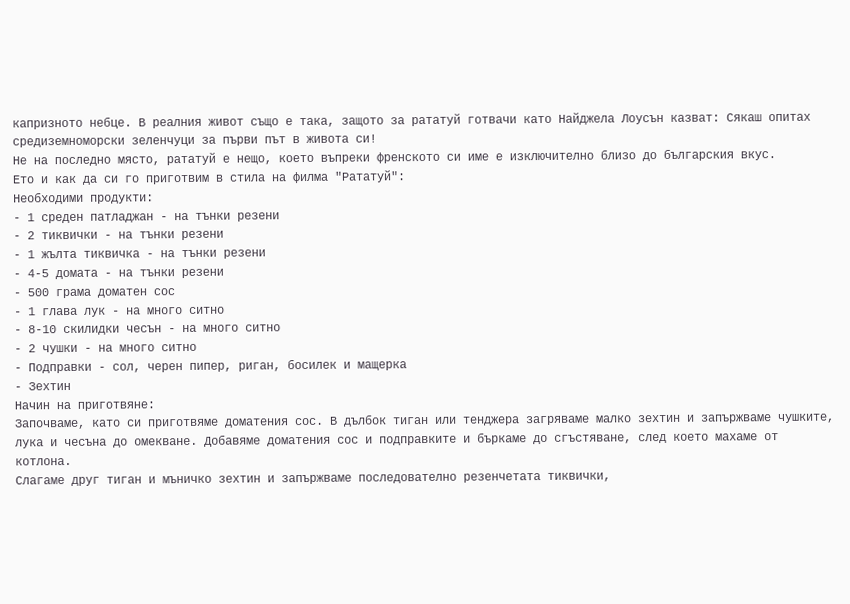капризното небце. В реалния живот също е така, защото за рататуй готвачи като Найджела Лоусън казват: Сякаш опитах средиземноморски зеленчуци за първи път в живота си!
Не на последно място, рататуй е нещо, което въпреки френското си име е изключително близо до българския вкус.
Ето и как да си го приготвим в стила на филма "Рататуй":
Необходими продукти:
- 1 среден патладжан - на тънки резени
- 2 тиквички - на тънки резени
- 1 жълта тиквичка - на тънки резени
- 4-5 домата - на тънки резени
- 500 грама доматен сос
- 1 глава лук - на много ситно
- 8-10 скилидки чесън - на много ситно
- 2 чушки - на много ситно
- Подправки - сол, черен пипер, риган, босилек и мащерка
- Зехтин
Начин на приготвяне:
Започваме, като си приготвяме доматения сос. В дълбок тиган или тенджера загряваме малко зехтин и запържваме чушките, лука и чесъна до омекване. Добавяме доматения сос и подправките и бъркаме до сгъстяване, след което махаме от котлона.
Слагаме друг тиган и мъничко зехтин и запържваме последователно резенчетата тиквички,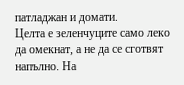патладжан и домати.
Целта е зеленчуците само леко да омекнат, а не да се сготвят напълно. На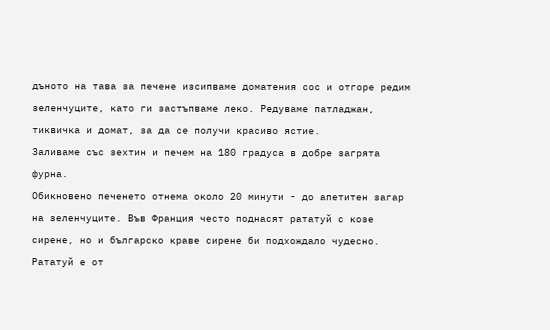дъното на тава за печене изсипваме доматения сос и отгоре редим зеленчуците, като ги застъпваме леко. Редуваме патладжан, тиквичка и домат, за да се получи красиво ястие.
Заливаме със зехтин и печем на 180 градуса в добре загрята фурна.
Обикновено печенето отнема около 20 минути - до апетитен загар на зеленчуците. Във Франция често поднасят рататуй с козе сирене, но и българско краве сирене би подхождало чудесно.
Рататуй е от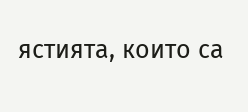ястията, които са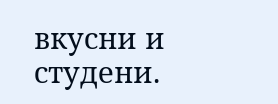вкусни и студени.